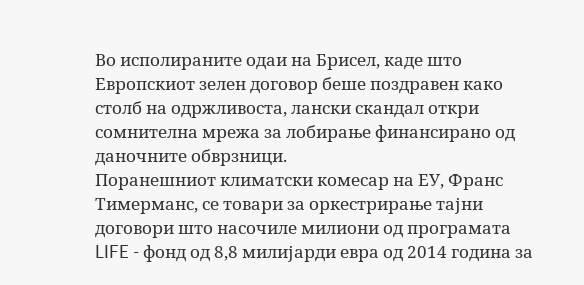Во исполираните одаи на Брисел, каде што Европскиот зелен договор беше поздравен како столб на одржливоста, лански скандал откри сомнителна мрежа за лобирање финансирано од даночните обврзници.
Поранешниот климатски комесар на ЕУ, Франс Тимерманс, се товари за оркестрирање тајни договори што насочиле милиони од програмата LIFE - фонд од 8,8 милијарди евра од 2014 година за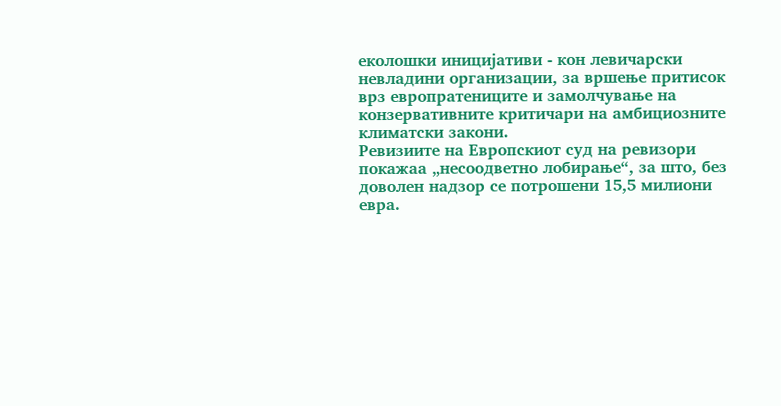еколошки иницијативи - кон левичарски невладини организации, за вршење притисок врз европратениците и замолчување на конзервативните критичари на амбициозните климатски закони.
Ревизиите на Европскиот суд на ревизори покажаа „несоодветно лобирање“, за што, без доволен надзор се потрошени 15,5 милиони евра.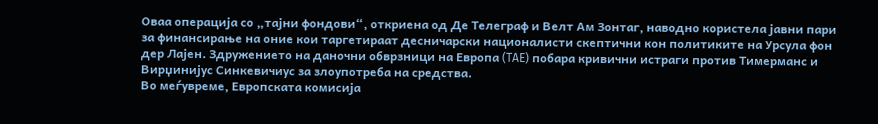Оваа операција со „тајни фондови“, откриена од Де Телеграф и Велт Ам Зонтаг, наводно користела јавни пари за финансирање на оние кои таргетираат десничарски националисти скептични кон политиките на Урсула фон дер Лајен. Здружението на даночни обврзници на Европа (TAE) побара кривични истраги против Тимерманс и Вирџинијус Синкевичиус за злоупотреба на средства.
Во меѓувреме, Европската комисија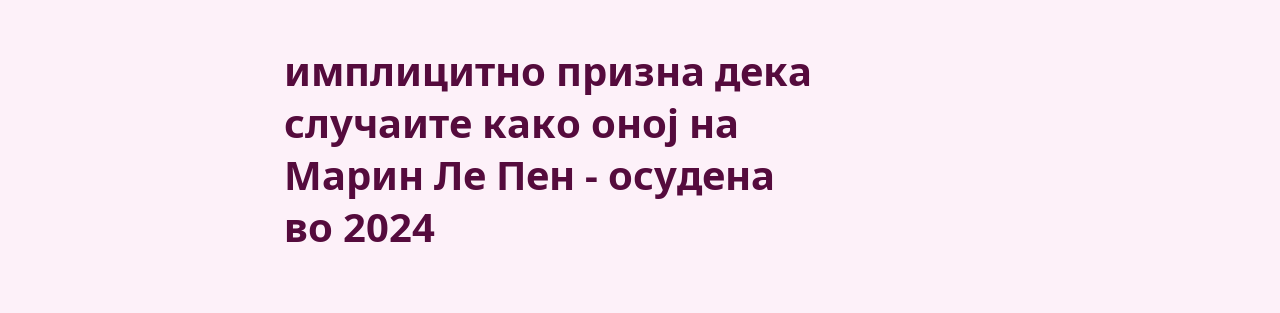имплицитно призна дека случаите како оној на Марин Ле Пен - осудена во 2024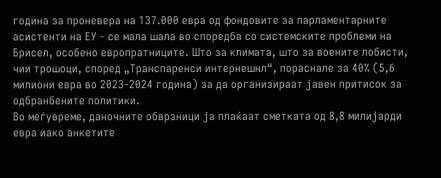година за проневера на 137.000 евра од фондовите за парламентарните асистенти на ЕУ - се мала шала во споредба со системските проблеми на Брисел, особено европратниците. Што за климата, што за воените лобисти, чии трошоци, според „Транспаренси интернешнл“, пораснале за 40% (5,6 милиони евра во 2023-2024 година) за да организираат јавен притисок за одбранбените политики.
Во меѓувреме, даночните обврзници ја плаќаат сметката од 8,8 милијарди евра иако анкетите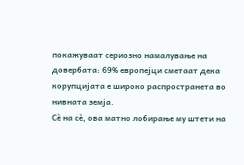покажуваат сериозно намалување на довербата: 69% европејци сметаат дека корупцијата е широко распространета во нивната земја.
Сè на сè, ова матно лобирање му штети на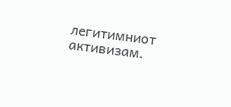легитимниот активизам.